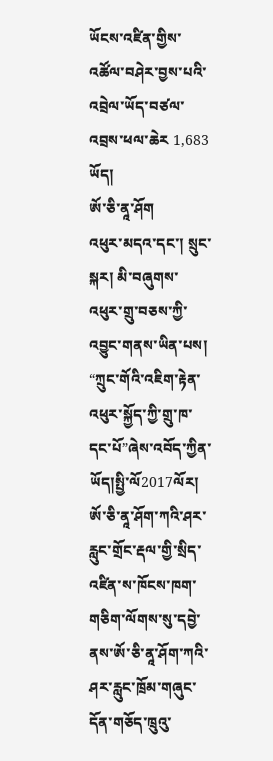ཡོངས་འཛིན་གྱིས་འཚོལ་བཤེར་བྱས་པའི་འབྲེལ་ཡོད་བཙལ་འབྲས་ཕལ་ཆེར 1,683 ཡོད།
ཨོ་ཅི་ནཱ་ཤོག
འཕུར་མདའ་དང་། སྲུང་སྐར། མི་བཞུགས་འཕུར་གྲུ་བཅས་ཀྱི་འབྱུང་གནས་ཡིན་པས། “ཀྲུང་གོའི་འཇིག་རྟེན་འཕུར་སྐྱོད་ཀྱི་གྲུ་ཁ་དང་པོ”ཞེས་འབོད་ཀྱིན་ཡོད།སྤྱི་ལོ2017ལོར། ཨོ་ཅི་ནཱ་ཤོག་ཀའི་ཤར་རླུང་གྲོང་རྡལ་གྱི་སྲིད་འཛིན་ས་ཁོངས་ཁག་གཅིག་ལོགས་སུ་དབྱེ་ནས་ཨོ་ཅི་ནཱ་ཤོག་ཀའི་ཤར་རླུང་ཁྲོམ་གཞུང་དོན་གཅོད་ཁྲུའུ་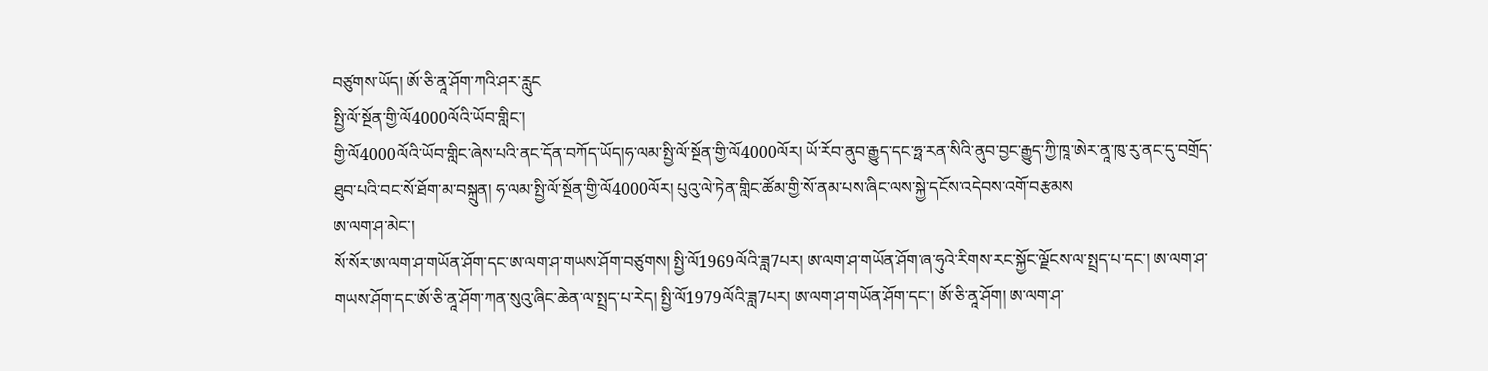བཙུགས་ཡོད། ཨོ་ཅི་ནཱ་ཤོག་ཀའི་ཤར་རླུང
སྤྱི་ལོ་སྔོན་གྱི་ལོ4000ལོའི་ཡོབ་གླིང་།
གྱི་ལོ4000ལོའི་ཡོབ་གླིང་ཞེས་པའི་ནང་དོན་བཀོད་ཡོད།ཧ་ལམ་སྤྱི་ལོ་སྔོན་གྱི་ལོ4000ལོར། ཡོ་རོབ་ནུབ་རྒྱུད་དང་ཧྥ་རན་སིའི་ནུབ་བྱང་རྒྱུད་ཀྱི་ཁཱ་ཨེར་ནཱ་ཁུ་རུ་ནང་དུ་བགྲོད་ཐུབ་པའི་བང་སོ་ཐོག་མ་བསྐྲུན། ཧ་ལམ་སྤྱི་ལོ་སྔོན་གྱི་ལོ4000ལོར། པུའུ་ལེ་ཏེན་གླིང་ཚོམ་གྱི་སོ་ནམ་པས་ཞིང་ལས་སྐྱེ་དངོས་འདེབས་འགོ་བརྩམས
ཨ་ལག་ཤ་མེང་།
སོ་སོར་ཨ་ལག་ཤ་གཡོན་ཤོག་དང་ཨ་ལག་ཤ་གཡས་ཤོག་བཙུགས། སྤྱི་ལོ1969ལོའི་ཟླ7པར། ཨ་ལག་ཤ་གཡོན་ཤོག་ཞ་ཧུའེ་རིགས་རང་སྐྱོང་ལྗོངས་ལ་སྤྲད་པ་དང་། ཨ་ལག་ཤ་གཡས་ཤོག་དང་ཨོ་ཅི་ནཱ་ཤོག་ཀན་སུའུ་ཞིང་ཆེན་ལ་སྤྲད་པ་རེད། སྤྱི་ལོ1979ལོའི་ཟླ7པར། ཨ་ལག་ཤ་གཡོན་ཤོག་དང་། ཨོ་ཅི་ནཱ་ཤོག། ཨ་ལག་ཤ་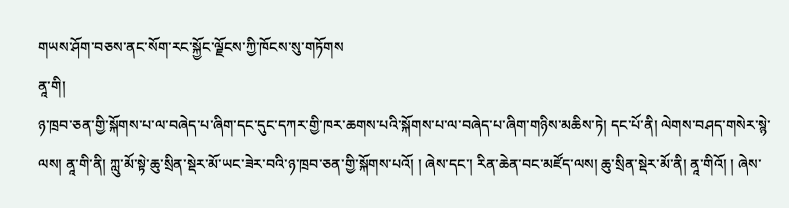གཡས་ཤོག་བཅས་ནང་སོག་རང་སྐྱོང་ལྗོངས་ཀྱི་ཁོངས་སུ་གཏོགས
ནཱ་གི།
ཉ་ཁྲབ་ཅན་གྱི་སྐོགས་པ་ལ་བཞེད་པ་ཞིག་དང་དུང་དཀར་གྱི་ཁར་ཆགས་པའི་སྐོགས་པ་ལ་བཞེད་པ་ཞིག་གཉིས་མཆིས་ཏེ། དང་པོ་ནི། ལེགས་བཤད་གསེར་སྙེ་ལས། ནཱ་གི་ནི། ཀླུ་མོ་སྟེ་ཆུ་སྲིན་སྡེར་མོ་ཡང་ཟེར་བའི་ཉ་ཁྲབ་ཅན་གྱི་སྐོགས་པའོ། ། ཞེས་དང་། རིན་ཆེན་བང་མཛོད་ལས། ཆུ་སྲིན་སྡེར་མོ་ནི། ནཱ་གིའོ། ། ཞེས་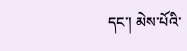དང་། མེས་པོའི་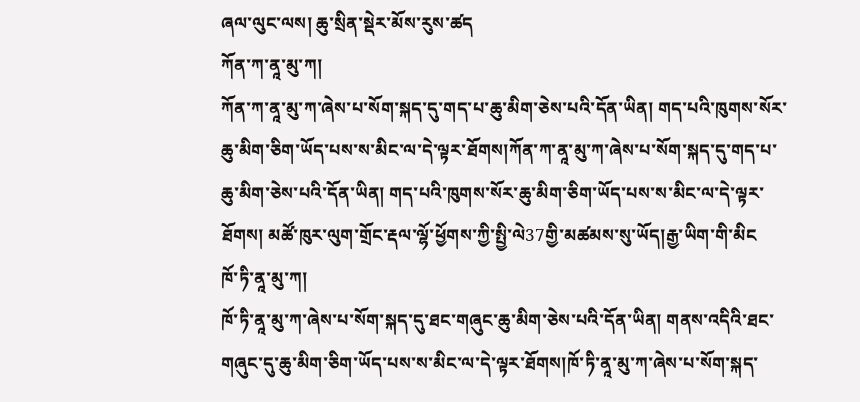ཞལ་ལུང་ལས། ཆུ་སྲིན་སྡེར་མོས་རུས་ཚད
ཀོན་ཀ་ནཱ་མུ་ཀ།
ཀོན་ཀ་ནཱ་མུ་ཀ་ཞེས་པ་སོག་སྐད་དུ་གད་པ་ཆུ་མིག་ཅེས་པའི་དོན་ཡིན། གད་པའི་ཁུགས་སོར་ཆུ་མིག་ཅིག་ཡོད་པས་ས་མིང་ལ་དེ་ལྟར་ཐོགས།ཀོན་ཀ་ནཱ་མུ་ཀ་ཞེས་པ་སོག་སྐད་དུ་གད་པ་ཆུ་མིག་ཅེས་པའི་དོན་ཡིན། གད་པའི་ཁུགས་སོར་ཆུ་མིག་ཅིག་ཡོད་པས་ས་མིང་ལ་དེ་ལྟར་ཐོགས། མཚོ་ཁུར་ལུག་གྲོང་རྡལ་ལྷོ་ཕྱོགས་ཀྱི་སྤྱི་ལེ37གྱི་མཚམས་སུ་ཡོད།རྒྱ་ཡིག་གི་མིང
ཁོ་ཏི་ནཱ་མུ་ཀ།
ཁོ་ཏི་ནཱ་མུ་ཀ་ཞེས་པ་སོག་སྐད་དུ་ཐང་གཞུང་ཆུ་མིག་ཅེས་པའི་དོན་ཡིན། གནས་འདིའི་ཐང་གཞུང་དུ་ཆུ་མིག་ཅིག་ཡོད་པས་ས་མིང་ལ་དེ་ལྟར་ཐོགས།ཁོ་ཏི་ནཱ་མུ་ཀ་ཞེས་པ་སོག་སྐད་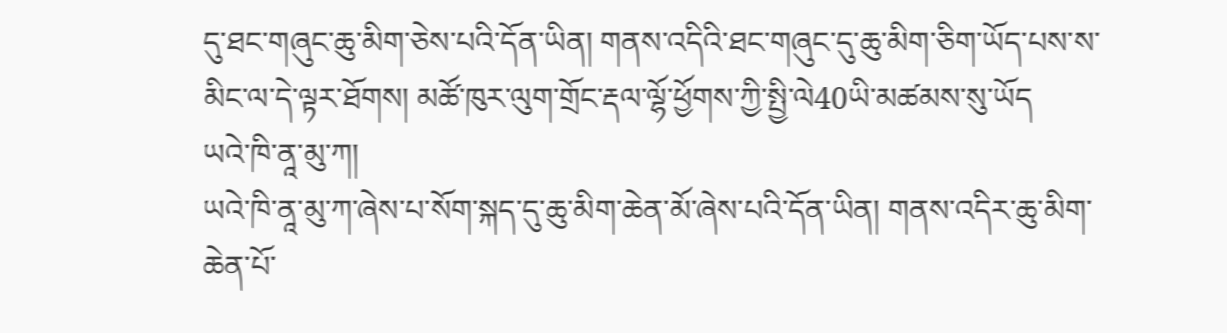དུ་ཐང་གཞུང་ཆུ་མིག་ཅེས་པའི་དོན་ཡིན། གནས་འདིའི་ཐང་གཞུང་དུ་ཆུ་མིག་ཅིག་ཡོད་པས་ས་མིང་ལ་དེ་ལྟར་ཐོགས། མཚོ་ཁུར་ལུག་གྲོང་རྡལ་ལྷོ་ཕྱོགས་ཀྱི་སྤྱི་ལེ40ཡི་མཚམས་སུ་ཡོད
ཡའེ་ཁི་ནཱ་མུ་ཀ།
ཡའེ་ཁི་ནཱ་མུ་ཀ་ཞེས་པ་སོག་སྐད་དུ་ཆུ་མིག་ཆེན་མོ་ཞེས་པའི་དོན་ཡིན། གནས་འདིར་ཆུ་མིག་ཆེན་པོ་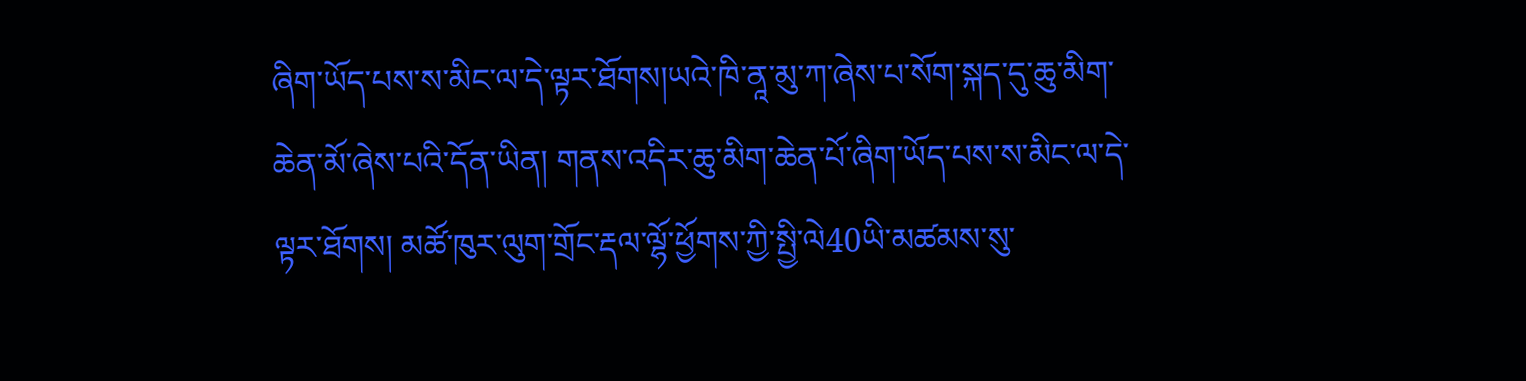ཞིག་ཡོད་པས་ས་མིང་ལ་དེ་ལྟར་ཐོགས།ཡའེ་ཁི་ནཱ་མུ་ཀ་ཞེས་པ་སོག་སྐད་དུ་ཆུ་མིག་ཆེན་མོ་ཞེས་པའི་དོན་ཡིན། གནས་འདིར་ཆུ་མིག་ཆེན་པོ་ཞིག་ཡོད་པས་ས་མིང་ལ་དེ་ལྟར་ཐོགས། མཚོ་ཁུར་ལུག་གྲོང་རྡལ་ལྷོ་ཕྱོགས་ཀྱི་སྤྱི་ལེ40ཡི་མཚམས་སུ་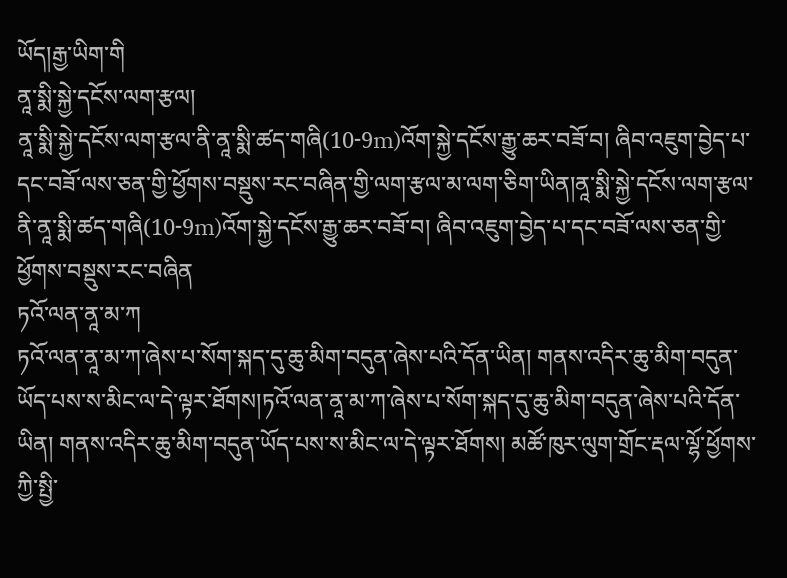ཡོད།རྒྱ་ཡིག་གི
ནཱ་སྨི་སྐྱེ་དངོས་ལག་རྩལ།
ནཱ་སྨི་སྐྱེ་དངོས་ལག་རྩལ་ནི་ནཱ་སྨི་ཚད་གཞི(10-9m)འོག་སྐྱེ་དངོས་རྒྱུ་ཆར་བཟོ་བ། ཞིབ་འཇུག་བྱེད་པ་དང་བཟོ་ལས་ཅན་གྱི་ཕྱོགས་བསྡུས་རང་བཞིན་གྱི་ལག་རྩལ་མ་ལག་ཅིག་ཡིན།ནཱ་སྨི་སྐྱེ་དངོས་ལག་རྩལ་ནི་ནཱ་སྨི་ཚད་གཞི(10-9m)འོག་སྐྱེ་དངོས་རྒྱུ་ཆར་བཟོ་བ། ཞིབ་འཇུག་བྱེད་པ་དང་བཟོ་ལས་ཅན་གྱི་ཕྱོགས་བསྡུས་རང་བཞིན
ཏའོ་ལན་ནཱ་མ་ཀ
ཏའོ་ལན་ནཱ་མ་ཀ་ཞེས་པ་སོག་སྐད་དུ་ཆུ་མིག་བདུན་ཞེས་པའི་དོན་ཡིན། གནས་འདིར་ཆུ་མིག་བདུན་ཡོད་པས་ས་མིང་ལ་དེ་ལྟར་ཐོགས།ཏའོ་ལན་ནཱ་མ་ཀ་ཞེས་པ་སོག་སྐད་དུ་ཆུ་མིག་བདུན་ཞེས་པའི་དོན་ཡིན། གནས་འདིར་ཆུ་མིག་བདུན་ཡོད་པས་ས་མིང་ལ་དེ་ལྟར་ཐོགས། མཚོ་ཁུར་ལུག་གྲོང་རྡལ་ལྷོ་ཕྱོགས་ཀྱི་སྤྱི་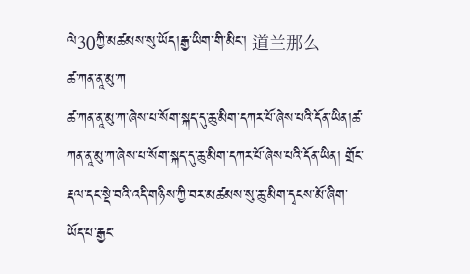ལེ30ཀྱི་མཚམས་སུ་ཡོད།རྒྱ་ཡིག་གི་མིང་། 道兰那么
ཚ་ཀན་ནཱ་མུ་ཀ
ཚ་ཀན་ནཱ་མུ་ཀ་ཞེས་པ་སོག་སྐད་དུ་ཆུ་མིག་དཀར་པོ་ཞེས་པའི་དོན་ཡིན།ཚ་ཀན་ནཱ་མུ་ཀ་ཞེས་པ་སོག་སྐད་དུ་ཆུ་མིག་དཀར་པོ་ཞེས་པའི་དོན་ཡིན། གྲོང་རྡལ་དང་སྡེ་བའི་འདི་གཉིས་ཀྱི་བར་མཚམས་སུ་ཆུ་མིག་དྭངས་མོ་ཞིག་ཡོད་པ་རྒྱང་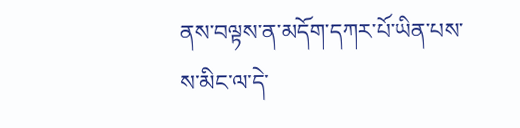ནས་བལྟས་ན་མདོག་དཀར་པོ་ཡིན་པས་ས་མིང་ལ་དེ་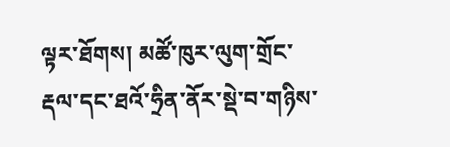ལྟར་ཐོགས། མཚོ་ཁུར་ལུག་གྲོང་རྡལ་དང་ཐའོ་ཧྲིན་ནོར་སྡེ་བ་གཉིས་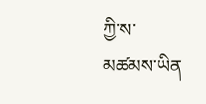ཀྱི་ས་མཚམས་ཡིན